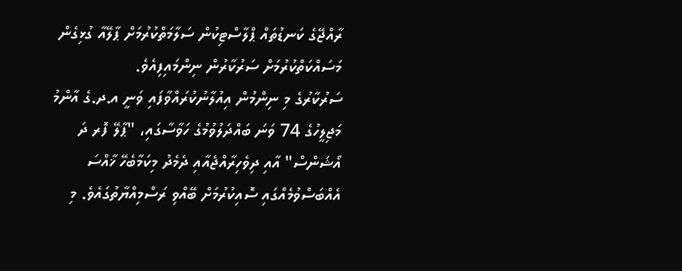ރާއްޖޭގެ ކަނޑުތައް ޕްލާސްޓިކުން ސަލާމަތްކުރުމަށް ޕާލޭއާ ގުޅިގެން މަސައްކަތްކުރުމަށް ސަރުކާރުން ނިންމައިފިއެވެ.
ސަރުކާރުގެ މި ނިންމުން އިއުލާނުކުރައްވާފައި ވަނީ އ.ދ.ގެ އާންމު މަޖިލީހުގެ 74 ވަނަ ބައްދަލުވުމުގެ ހަވާސާގައި، "ޕާލޭ ފޮރ ދަ އޯޝަންސް" އާއި ދިވެހިރާއްޖެއާއި ދެމެދު މިކަމާބެހޭ ޚާއްސަ އެއްބަސްވުމެއްގައި ސޮއިކުރުމަށް ބޭއްވި ރަސްމިއްޔާތުގައެވެ. މި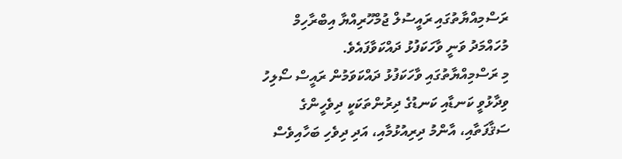ރަސްމިއްޔާތުގައި ރައީސުލް ޖުމްހޫރިއްޔާ އިބްރާހިމް މުހައްމަދު ވަނީ ވާހަކަފުޅު ދައްކަވާފައެވެ.
މި ރަސްމިއްޔާތުގައި ވާހަކަފުޅު ދައްކަވަމުން ރައީސް ސޯލިހު ވިދާޅުވީ ކަނޑާއި ކަނޑުގެ ދިރުންތަކަކީ ދިވެހީންގެ ސަޤާފަތާއި، އާންމު ދިރިއުޅުމާއި، އަދި ދިވެހި ބަހާއިވެސް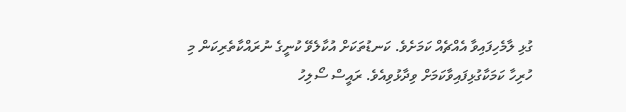ގުޅި ލާމެހިފައިވާ އެއްޗެއް ކަމަށެވެ. ކަނޑުތަކަށް އުކާލެވޭ ކުނީގެ ނުރައްކާތެރިކަން މި ހުރިހާ ކަމަކާގުޅިފައިވާކަމަށް ވިދާޅުވިއެވެ. ރައީސް ސޯލިހު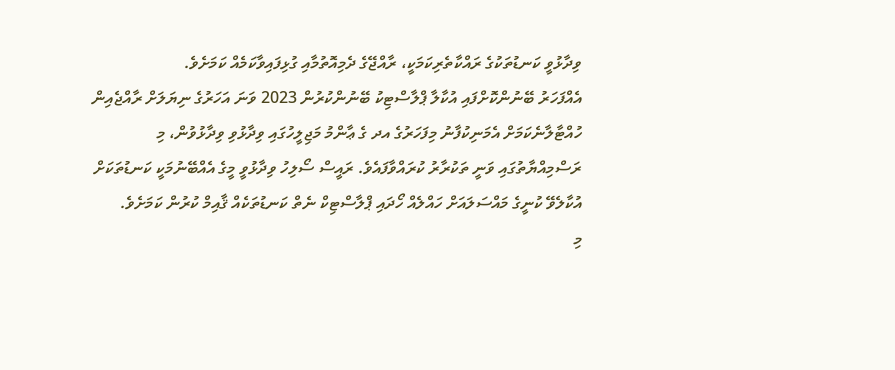ވިދާޅުވީ ކަނޑުތަކުގެ ރައްކާތެރިކަމަކީ، ރާއްޖޭގެ ދެމިއޮތުމާއި ގުޅިފައިވާކަމެއް ކަމަށެވެ.
އެއްފަހަރު ބޭނުންކޮށްފައި އުކާލާ ޕްލާސްޓިކު ބޭނުންކުރުން 2023 ވަނަ އަހަރުގެ ނިޔަލަށް ރާއްޖެއިން ހުއްޓާލާނެކަމަށް އެމަނިކުފާނު މިފަހަރުގެ އދ ގެ ޢާންމު މަޖިލީހުގައި ވިދާޅުވި ވިދާޅުވުން، މި ރަސްމިއްޔާތުގައި ވަނީ ތަކުރާރު ކުރައްވާފައެވެ. ރައީސް ސޯލިހު ވިދާޅުވީ މީގެ އެއްބޭނުމަކީ ކަނޑުތަކަށް އުކާލެވޭ ކުނީގެ މައްސަލައަށް ހައްލެއް ހޯދައި ޕްލާސްޓިކް ނެތް ކަނޑުތަކެއް ޤާއިމް ކުރުން ކަމަށެވެ.
މި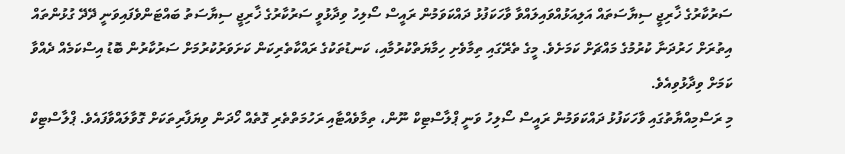ސަރުކާރުގެ ޚާރިޖީ ސިޔާސަތައް އަލިއަޅުއްވައިލައްވާ ވާހަކަފުޅު ދައްކަވަމުން ރައީސް ސޯލިހު ވިދާޅުވީ ސަރުކާރުގެ ޚާރިޖީ ސިޔާސަތު ބައްޓަންވެފައިވަނީ ދޭދޭ ގުޅުންތައް އިތުރަށް ހަރުދަނާ ކުރުމުގެ މައްޗަށް ކަމަށެވެ. މީގެ ތެރޭގައި ތިމާވެށި ހިމާޔަތްކުރުމާއި، ކަނޑުތަކުގެ ރައްކާތެރިކަން ކަށަވަރުކުރުމަށް ސަރުކާރުން ބޮޑު އިސްކަމެއް ދެއްވާ ކަމަށް ވިދާޅުވިއެވެ.
މި ރަސްމިއްޔާތުގައި ވާހަކަފުޅު ދައްކަވަމުން ރައީސް ސޯލިހު ވަނީ ޕްލާސްޓިކް ނޫން، ތިމާވެއްޓާއި ރަހުމަތްތެރި ގޮތެއް ހޯދަން ވިޔަފާރިތަކަށް ގޮވާލައްވާފައެވެ. ޕްލާސްޓިކް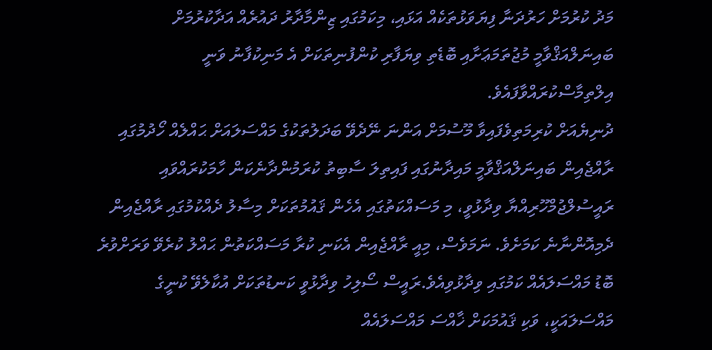މަދު ކުރުމަށް ހަރުދަނާ ފިޔަވަޅުތަކެއް އަޅައި، މިކަމުގައި ޒިންމާދާރު ދައުރެއް އަދާކުރުމަށް ބައިނަލްއަޤްވާމީ މުޖުތަމަޢަށާއި ބޮޑެތި ވިޔަފާރި ކުންފުނިތަކަށް އެ މަނިކުފާނު ވަނީ އިލްތިމާސްކުރައްވާފައެވެ.
ދުނިޔެއަށް ކުރިމަތިވެފައިވާ މޫސުމަށް އަންނަ ނޭދެވޭ ބަދަލުތަކުގެ މައްސަލައަށް ޙައްލެއް ހޯދުމުގައި ރާއްޖެއިން ބައިނަލްއަޤްވާމީ މައިދާނުގައި ފައިތިލަ ސާބިތު ކުރަމުންދާނެކަން ހާމަކުރައްވައި ރައީސުލްޖުމްހޫރިއްޔާ ވިދާޅުވީ، މި މަސައްކަތުގައި އެހެން ޤައުމުތަކަށް މިސާލު ދެއްކުމުގައި ރާއްޖެއިން ދެމިއޮންނާނެ ކަމަށެވެ. ނަމަވެސް، މިއީ ރާއްޖެއިން އެކަނި ކުރާ މަސައްކަތުން ޙައްލު ކުރެވޭ ވަރަށްވުރެ ބޮޑު މައްސަލައެއް ކަމުގައި ވިދާޅުވިއެވެ.ރައީސް ސޯލިހު ވިދާޅުވީ ކަނޑުތަކަށް އުކާލެވޭ ކުނީގެ މައްސަލައަކީ، ވަކި ޤައުމަކަށް ޚާއްސަ މައްސަލައެއް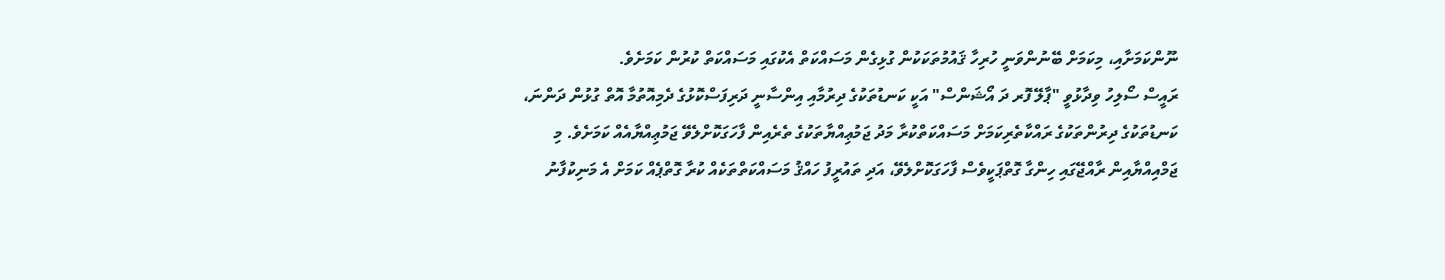ނޫންކަމަށާއި، މިކަމަށް ބޭނުންވަނީ ހުރިހާ ޤައުމުތަކަކުން ގުޅިގެން މަސައްކަތް އެކުގައި މަސައްކަތް ކުރުން ކަމަށެވެ.
ރައީސް ސޯލިހު ވިދާޅުވީ "ޕާލޭ ފޮރ ދަ އޯޝަންސް" އަކީ ކަނޑުތަކުގެ ދިރުމާއި އިންސާނީ ދަރިފަސްކޮޅުގެ ދެމިއޮތުމާ އޮތް ގުޅުން ދަންނަ، ކަނޑުތަކުގެ ދިރުންތަކުގެ ރައްކާތެރިކަމަށް މަސައްކަތްކުރާ މަދު ޖަމުޢިއްޔާތަކުގެ ތެރެއިން ފާހަގަކޮށްލެވޭ ޖަމުޢިއްޔާއެއް ކަމަށެވެ. މި ޖަމްއިއްޔާއިން ރާއްޖޭގައި ހިންގާ ގޮތްޕަކީވެސް ފާހަގަކޮށްލެވޭ، އަދި ތައުރީފު ހައްޤު މަސައްކަތްތަކެއް ކުރާ ގޮތްޕެއް ކަމަށް އެ މަނިކުފާނު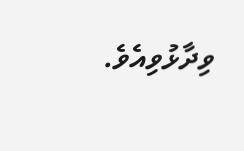ވިދާޅުވިއެވެ.